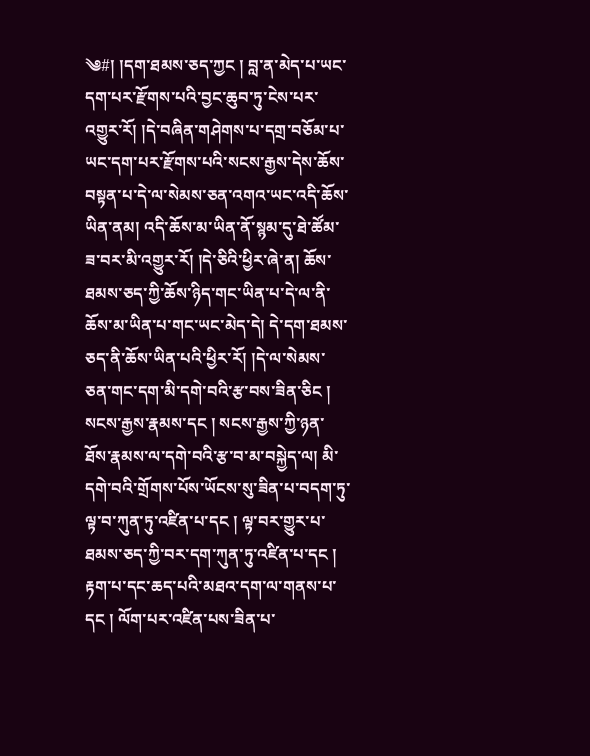༄#། །དག་ཐམས་ཅད་ཀྱང ། བླ་ན་མེད་པ་ཡང་དག་པར་རྫོགས་པའི་བྱང་ཆུབ་ཏུ་ངེས་པར་འགྱུར་རོ། །དེ་བཞིན་གཤེགས་པ་དགྲ་བཅོམ་པ་ཡང་དག་པར་རྫོགས་པའི་སངས་རྒྱས་དེས་ཆོས་བསྟན་པ་དེ་ལ་སེམས་ཅན་འགའ་ཡང་འདི་ཆོས་ཡིན་ནམ། འདི་ཆོས་མ་ཡིན་ནོ་སྙམ་དུ་ཐེ་ཚོམ་ཟ་བར་མི་འགྱུར་རོ། །དེ་ཅིའི་ཕྱིར་ཞེ་ན། ཆོས་ཐམས་ཅད་ཀྱི་ཆོས་ཉིད་གང་ཡིན་པ་དེ་ལ་ནི་ཆོས་མ་ཡིན་པ་གང་ཡང་མེད་དེ། དེ་དག་ཐམས་ཅད་ནི་ཆོས་ཡིན་པའི་ཕྱིར་རོ། །དེ་ལ་སེམས་ཅན་གང་དག་མི་དགེ་བའི་རྩ་བས་ཟིན་ཅིང ། སངས་རྒྱས་རྣམས་དང ། སངས་རྒྱས་ཀྱི་ཉན་ཐོས་རྣམས་ལ་དགེ་བའི་རྩ་བ་མ་བསྐྱེད་ལ། མི་དགེ་བའི་གྲོགས་པོས་ཡོངས་སུ་ཟིན་པ་བདག་ཏུ་ལྟ་བ་ཀུན་ཏུ་འཛིན་པ་དང ། ལྟ་བར་གྱུར་པ་ཐམས་ཅད་ཀྱི་བར་དག་ཀུན་ཏུ་འཛིན་པ་དང ། རྟག་པ་དང་ཆད་པའི་མཐའ་དག་ལ་གནས་པ་དང ། ལོག་པར་འཛིན་པས་ཟིན་པ་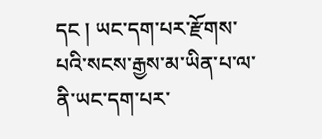དང ། ཡང་དག་པར་རྫོགས་པའི་སངས་རྒྱས་མ་ཡིན་པ་ལ་ནི་ཡང་དག་པར་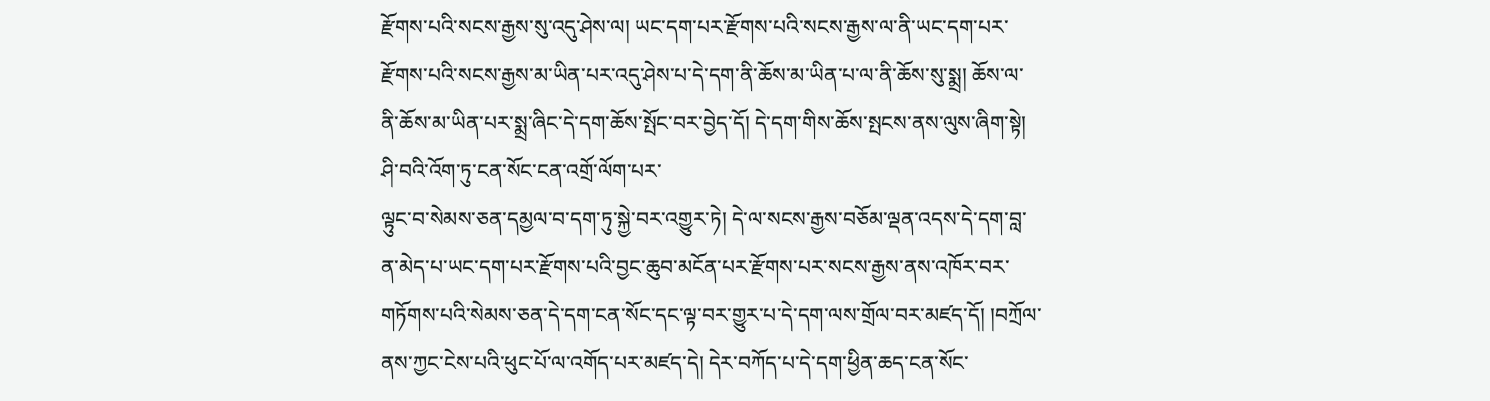རྫོགས་པའི་སངས་རྒྱས་སུ་འདུ་ཤེས་ལ། ཡང་དག་པར་རྫོགས་པའི་སངས་རྒྱས་ལ་ནི་ཡང་དག་པར་རྫོགས་པའི་སངས་རྒྱས་མ་ཡིན་པར་འདུ་ཤེས་པ་དེ་དག་ནི་ཆོས་མ་ཡིན་པ་ལ་ནི་ཆོས་སུ་སྨྲ། ཆོས་ལ་ནི་ཆོས་མ་ཡིན་པར་སྨྲ་ཞིང་དེ་དག་ཆོས་སྤོང་བར་བྱེད་དོ། དེ་དག་གིས་ཆོས་སྤངས་ནས་ལུས་ཞིག་སྟེ། ཤི་བའི་འོག་ཏུ་ངན་སོང་ངན་འགྲོ་ལོག་པར་
ལྟུང་བ་སེམས་ཅན་དམྱལ་བ་དག་ཏུ་སྐྱེ་བར་འགྱུར་ཏེ། དེ་ལ་སངས་རྒྱས་བཅོམ་ལྡན་འདས་དེ་དག་བླ་ན་མེད་པ་ཡང་དག་པར་རྫོགས་པའི་བྱང་ཆུབ་མངོན་པར་རྫོགས་པར་སངས་རྒྱས་ནས་འཁོར་བར་གཏོགས་པའི་སེམས་ཅན་དེ་དག་ངན་སོང་དང་ལྟ་བར་གྱུར་པ་དེ་དག་ལས་གྲོལ་བར་མཛད་དོ། །བཀྲོལ་ནས་ཀྱང་ངེས་པའི་ཕུང་པོ་ལ་འགོད་པར་མཛད་དེ། དེར་བཀོད་པ་དེ་དག་ཕྱིན་ཆད་ངན་སོང་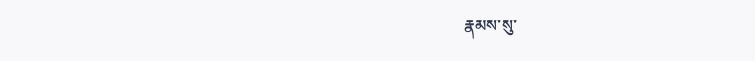རྣམས་སུ་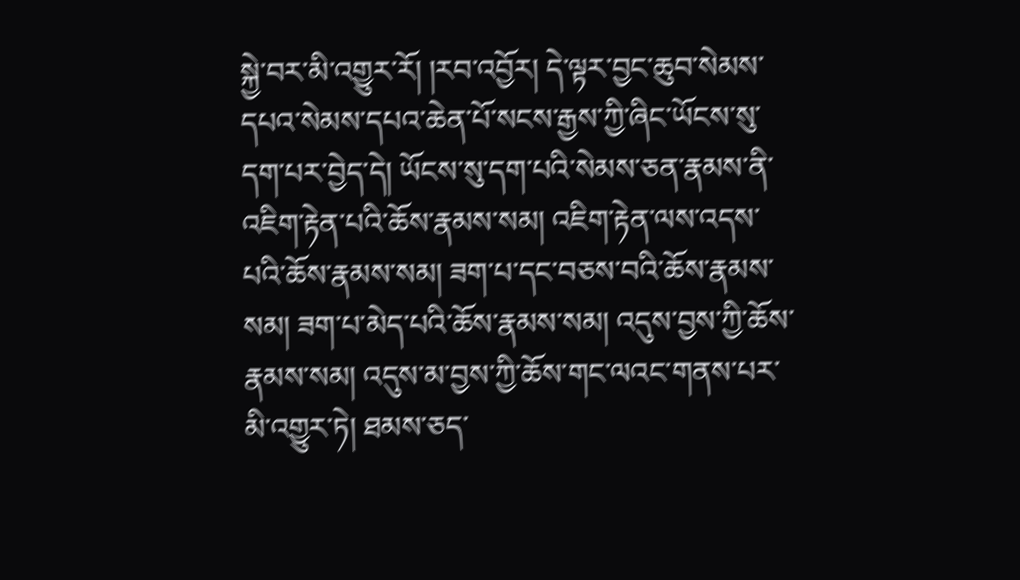སྐྱེ་བར་མི་འགྱུར་རོ། །རབ་འབྱོར། དེ་ལྟར་བྱང་ཆུབ་སེམས་དཔའ་སེམས་དཔའ་ཆེན་པོ་སངས་རྒྱས་ཀྱི་ཞིང་ཡོངས་སུ་དག་པར་བྱེད་དེ། ཡོངས་སུ་དག་པའི་སེམས་ཅན་རྣམས་ནི་འཇིག་རྟེན་པའི་ཆོས་རྣམས་སམ། འཇིག་རྟེན་ལས་འདས་པའི་ཆོས་རྣམས་སམ། ཟག་པ་དང་བཅས་བའི་ཆོས་རྣམས་སམ། ཟག་པ་མེད་པའི་ཆོས་རྣམས་སམ། འདུས་བྱས་ཀྱི་ཆོས་རྣམས་སམ། འདུས་མ་བྱས་ཀྱི་ཆོས་གང་ལའང་གནས་པར་མི་འགྱུར་ཏེ། ཐམས་ཅད་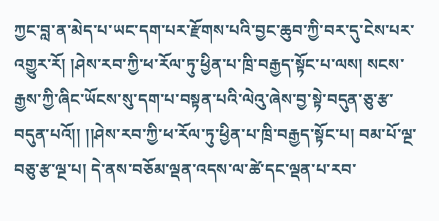ཀྱང་བླ་ན་མེད་པ་ཡང་དག་པར་རྫོགས་པའི་བྱང་ཆུབ་ཀྱི་བར་དུ་ངེས་པར་འགྱུར་རོ། །ཤེས་རབ་ཀྱི་ཕ་རོལ་ཏུ་ཕྱིན་པ་ཁྲི་བརྒྱད་སྟོང་པ་ལས། སངས་རྒྱས་ཀྱི་ཞིང་ཡོངས་སུ་དག་པ་བསྟན་པའི་ལེའུ་ཞེས་བྱ་སྟེ་བདུན་ཅུ་རྩ་བདུན་པའོ།། །།ཤེས་རབ་ཀྱི་ཕ་རོལ་ཏུ་ཕྱིན་པ་ཁྲི་བརྒྱད་སྟོང་པ། བམ་པོ་ལྔ་བཅུ་རྩ་ལྔ་པ། དེ་ནས་བཅོམ་ལྡན་འདས་ལ་ཚེ་དང་ལྡན་པ་རབ་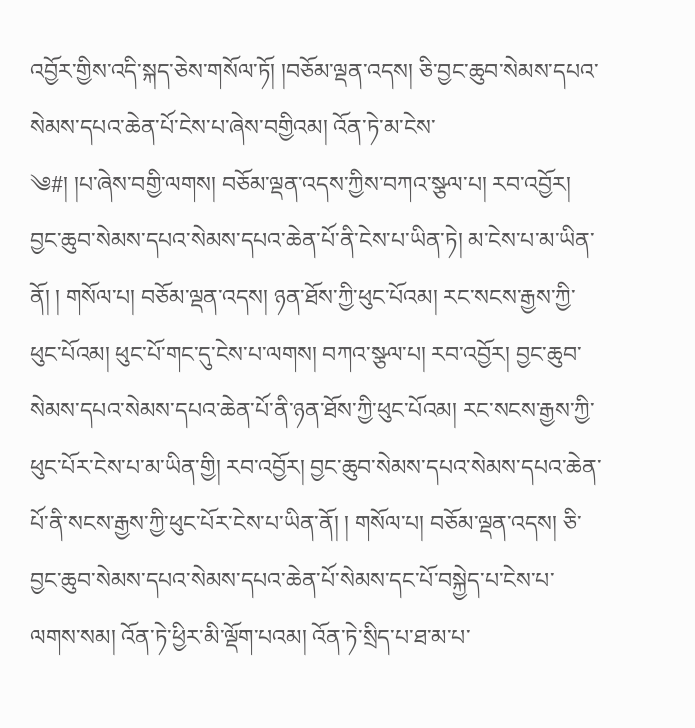འབྱོར་གྱིས་འདི་སྐད་ཅེས་གསོལ་ཏོ། །བཅོམ་ལྡན་འདས། ཅི་བྱང་ཆུབ་སེམས་དཔའ་སེམས་དཔའ་ཆེན་པོ་ངེས་པ་ཞེས་བགྱིའམ། འོན་ཏེ་མ་ངེས་
༄#། །པ་ཞེས་བགྱི་ལགས། བཅོམ་ལྡན་འདས་ཀྱིས་བཀའ་སྩལ་པ། རབ་འབྱོར། བྱང་ཆུབ་སེམས་དཔའ་སེམས་དཔའ་ཆེན་པོ་ནི་ངེས་པ་ཡིན་ཏེ། མ་ངེས་པ་མ་ཡིན་ནོ། ། གསོལ་པ། བཅོམ་ལྡན་འདས། ཉན་ཐོས་ཀྱི་ཕུང་པོའམ། རང་སངས་རྒྱས་ཀྱི་ཕུང་པོའམ། ཕུང་པོ་གང་དུ་ངེས་པ་ལགས། བཀའ་སྩལ་པ། རབ་འབྱོར། བྱང་ཆུབ་སེམས་དཔའ་སེམས་དཔའ་ཆེན་པོ་ནི་ཉན་ཐོས་ཀྱི་ཕུང་པོའམ། རང་སངས་རྒྱས་ཀྱི་ཕུང་པོར་ངེས་པ་མ་ཡིན་གྱི། རབ་འབྱོར། བྱང་ཆུབ་སེམས་དཔའ་སེམས་དཔའ་ཆེན་པོ་ནི་སངས་རྒྱས་ཀྱི་ཕུང་པོར་ངེས་པ་ཡིན་ནོ། ། གསོལ་པ། བཅོམ་ལྡན་འདས། ཅི་བྱང་ཆུབ་སེམས་དཔའ་སེམས་དཔའ་ཆེན་པོ་སེམས་དང་པོ་བསྐྱེད་པ་ངེས་པ་ལགས་སམ། འོན་ཏེ་ཕྱིར་མི་ལྡོག་པའམ། འོན་ཏེ་སྲིད་པ་ཐ་མ་པ་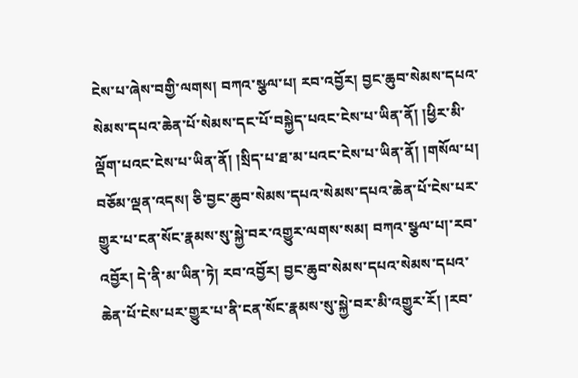ངེས་པ་ཞེས་བགྱི་ལགས། བཀའ་སྩལ་པ། རབ་འབྱོར། བྱང་ཆུབ་སེམས་དཔའ་སེམས་དཔའ་ཆེན་པོ་སེམས་དང་པོ་བསྐྱེད་པའང་ངེས་པ་ཡིན་ནོ། །ཕྱིར་མི་ལྡོག་པའང་ངེས་པ་ཡིན་ནོ། །སྲིད་པ་ཐ་མ་པའང་ངེས་པ་ཡིན་ནོ། །གསོལ་པ། བཅོམ་ལྡན་འདས། ཅི་བྱང་ཆུབ་སེམས་དཔའ་སེམས་དཔའ་ཆེན་པོ་ངེས་པར་གྱུར་པ་ངན་སོང་རྣམས་སུ་སྐྱེ་བར་འགྱུར་ལགས་སམ། བཀའ་སྩལ་པ།་རབ་འབྱོར། དེ་ནི་མ་ཡིན་ཏེ། རབ་འབྱོར། བྱང་ཆུབ་སེམས་དཔའ་སེམས་དཔའ་ཆེན་པོ་ངེས་པར་གྱུར་པ་ནི་ངན་སོང་རྣམས་སུ་སྐྱེ་བར་མི་འགྱུར་རོ། །རབ་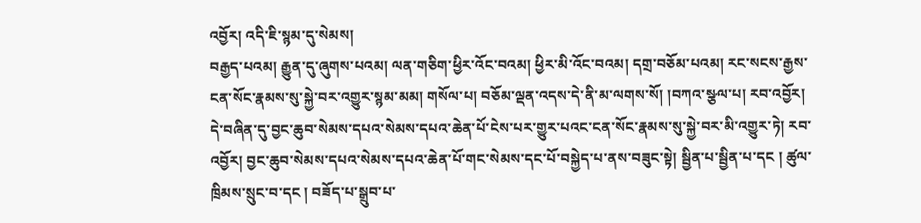འབྱོར། འདི་ཇི་སྙམ་དུ་སེམས།
བརྒྱད་པའམ། རྒྱུན་དུ་ཞུགས་པའམ། ལན་གཅིག་ཕྱིར་འོང་བའམ། ཕྱིར་མི་འོང་བའམ། དགྲ་བཅོམ་པའམ། རང་སངས་རྒྱས་ངན་སོང་རྣམས་སུ་སྐྱེ་བར་འགྱུར་སྙམ་མམ། གསོལ་པ། བཅོམ་ལྡན་འདས་དེ་ནི་མ་ལགས་སོ། །བཀའ་སྩལ་པ། རབ་འབྱོར། དེ་བཞིན་དུ་བྱང་ཆུབ་སེམས་དཔའ་སེམས་དཔའ་ཆེན་པོ་ངེས་པར་གྱུར་པའང་ངན་སོང་རྣམས་སུ་སྐྱེ་བར་མི་འགྱུར་ཏེ། རབ་འབྱོར། བྱང་ཆུབ་སེམས་དཔའ་སེམས་དཔའ་ཆེན་པོ་གང་སེམས་དང་པོ་བསྐྱེད་པ་ནས་བཟུང་སྟེ། སྦྱིན་པ་སྦྱིན་པ་དང ། ཚུལ་ཁྲིམས་སྲུང་བ་དང ། བཟོད་པ་སྒྲུབ་པ་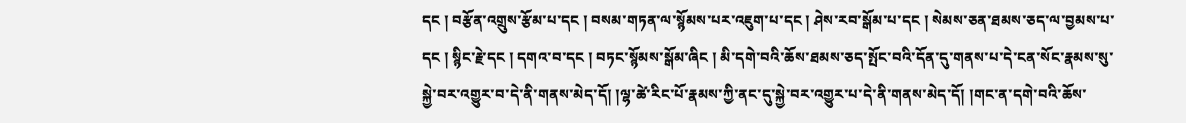དང ། བརྩོན་འགྲུས་རྩོམ་པ་དང ། བསམ་གཏན་ལ་སྙོམས་པར་འཇུག་པ་དང ། ཤེས་རབ་སྒོམ་པ་དང ། སེམས་ཅན་ཐམས་ཅད་ལ་བྱམས་པ་དང ། སྙིང་རྗེ་དང ། དགའ་བ་དང ། བཏང་སྙོམས་སྒོམ་ཞིང ། མི་དགེ་བའི་ཆོས་ཐམས་ཅད་སྤོང་བའི་དོན་དུ་གནས་པ་དེ་ངན་སོང་རྣམས་སུ་སྐྱེ་བར་འགྱུར་བ་དེ་ནི་གནས་མེད་དོ། །ལྷ་ཚེ་རིང་པོ་རྣམས་ཀྱི་ནང་དུ་སྐྱེ་བར་འགྱུར་པ་དེ་ནི་གནས་མེད་དོ། །གང་ན་དགེ་བའི་ཆོས་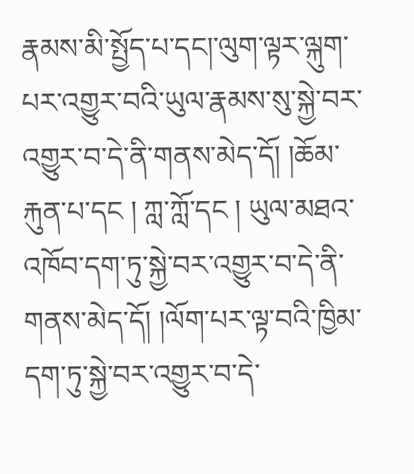རྣམས་མི་སྤྱོད་པ་དང།་ལུག་ལྟར་ལྐུག་པར་འགྱུར་བའི་ཡུལ་རྣམས་སུ་སྐྱེ་བར་འགྱུར་བ་དེ་ནི་གནས་མེད་དོ། །ཆོམ་རྐུན་པ་དང ། ཀླ་ཀློ་དང ། ཡུལ་མཐའ་འཁོབ་དག་ཏུ་སྐྱེ་བར་འགྱུར་བ་དེ་ནི་གནས་མེད་དོ། །ལོག་པར་ལྟ་བའི་ཁྱིམ་དག་ཏུ་སྐྱེ་བར་འགྱུར་བ་དེ་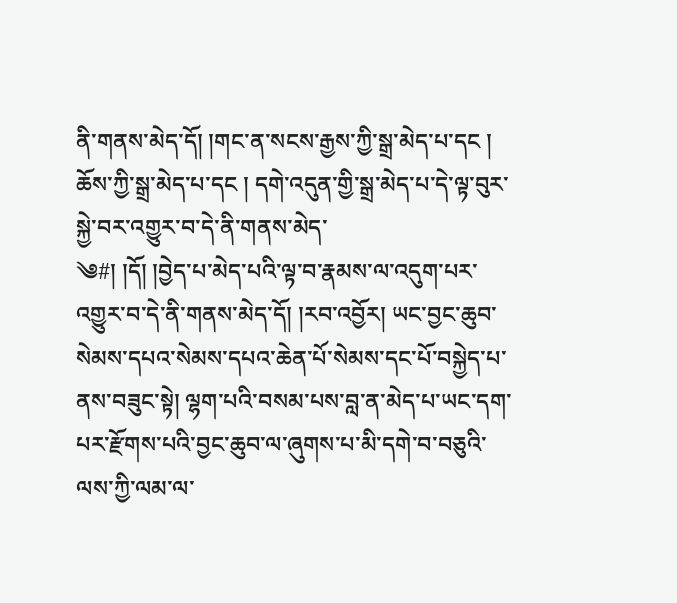ནི་གནས་མེད་དོ། །གང་ན་སངས་རྒྱས་ཀྱི་སྒྲ་མེད་པ་དང ། ཆོས་ཀྱི་སྒྲ་མེད་པ་དང ། དགེ་འདུན་གྱི་སྒྲ་མེད་པ་དེ་ལྟ་བུར་སྐྱེ་བར་འགྱུར་བ་དེ་ནི་གནས་མེད་
༄#། །དོ། །བྱེད་པ་མེད་པའི་ལྟ་བ་རྣམས་ལ་འདུག་པར་འགྱུར་བ་དེ་ནི་གནས་མེད་དོ། །རབ་འབྱོར། ཡང་བྱང་ཆུབ་སེམས་དཔའ་སེམས་དཔའ་ཆེན་པོ་སེམས་དང་པོ་བསྐྱེད་པ་ནས་བཟུང་སྟེ། ལྷག་པའི་བསམ་པས་བླ་ན་མེད་པ་ཡང་དག་པར་རྫོགས་པའི་བྱང་ཆུབ་ལ་ཞུགས་པ་མི་དགེ་བ་བཅུའི་ལས་ཀྱི་ལམ་ལ་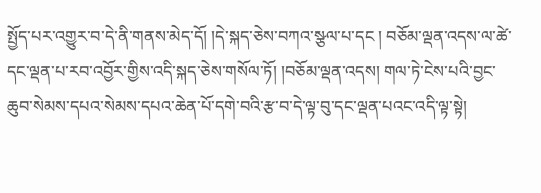སྤྱོད་པར་འགྱུར་བ་དེ་ནི་གནས་མེད་དོ། །དེ་སྐད་ཅེས་བཀའ་སྩལ་པ་དང ། བཅོམ་ལྡན་འདས་ལ་ཚེ་དང་ལྡན་པ་རབ་འབྱོར་གྱིས་འདི་སྐད་ཅེས་གསོལ་ཏོ། །བཅོམ་ལྡན་འདས། གལ་ཏེ་ངེས་པའི་བྱང་ཆུབ་སེམས་དཔའ་སེམས་དཔའ་ཆེན་པོ་དགེ་བའི་རྩ་བ་དེ་ལྟ་བུ་དང་ལྡན་པའང་འདི་ལྟ་སྟེ།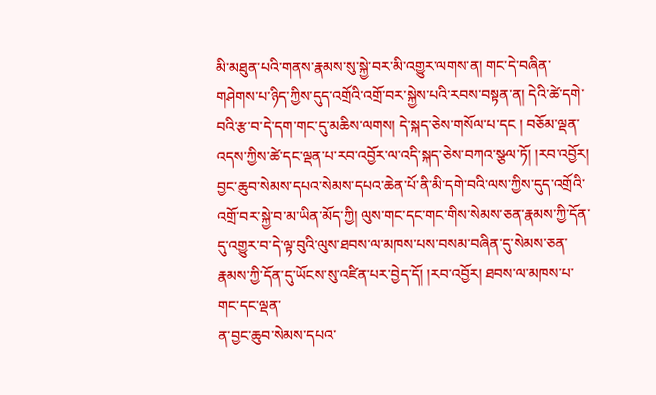མི་མཐུན་པའི་གནས་རྣམས་སུ་སྐྱེ་བར་མི་འགྱུར་ལགས་ན། གང་དེ་བཞིན་གཤེགས་པ་ཉིད་ཀྱིས་དུད་འགྲོའི་འགྲོ་བར་སྐྱེས་པའི་རབས་བསྟན་ན། དེའི་ཚེ་དགེ་བའི་རྩ་བ་དེ་དག་གང་དུ་མཆིས་ལགས། དེ་སྐད་ཅེས་གསོལ་པ་དང ། བཅོམ་ལྡན་འདས་ཀྱིས་ཚེ་དང་ལྡན་པ་རབ་འབྱོར་ལ་འདི་སྐད་ཅེས་བཀའ་སྩལ་ཏོ། །རབ་འབྱོར། བྱང་ཆུབ་སེམས་དཔའ་སེམས་དཔའ་ཆེན་པོ་ནི་མི་དགེ་བའི་ལས་ཀྱིས་དུད་འགྲོའི་འགྲོ་བར་སྐྱེ་བ་མ་ཡིན་མོད་ཀྱི། ལུས་གང་དང་གང་གིས་སེམས་ཅན་རྣམས་ཀྱི་དོན་དུ་འགྱུར་བ་དེ་ལྟ་བུའི་ལུས་ཐབས་ལ་མཁས་པས་བསམ་བཞིན་དུ་སེམས་ཅན་རྣམས་ཀྱི་དོན་དུ་ཡོངས་སུ་འཛིན་པར་བྱེད་དོ། །རབ་འབྱོར། ཐབས་ལ་མཁས་པ་གང་དང་ལྡན་
ན་བྱང་ཆུབ་སེམས་དཔའ་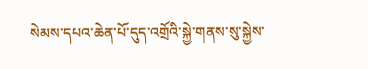སེམས་དཔའ་ཆེན་པོ་དུད་འགྲོའི་སྐྱེ་གནས་སུ་སྐྱེས་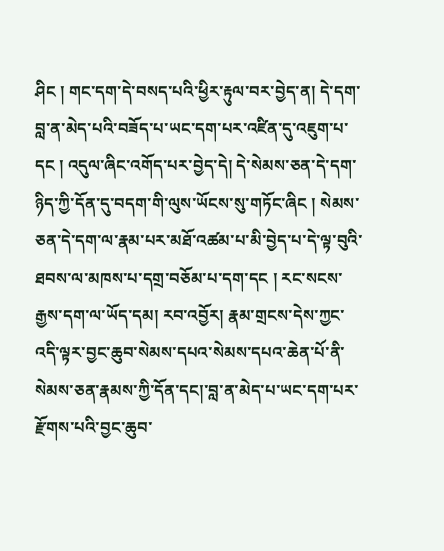ཤིང ། གང་དག་དེ་བསད་པའི་ཕྱིར་རྟུལ་བར་བྱེད་ན། དེ་དག་བླ་ན་མེད་པའི་བཟོད་པ་ཡང་དག་པར་འཛིན་དུ་འཇུག་པ་དང ། འདུལ་ཞིང་འགོད་པར་བྱེད་དེ། དེ་སེམས་ཅན་དེ་དག་ཉིད་ཀྱི་དོན་དུ་བདག་གི་ལུས་ཡོངས་སུ་གཏོང་ཞིང ། སེམས་ཅན་དེ་དག་ལ་རྣམ་པར་མཐོ་འཚམ་པ་མི་བྱེད་པ་དེ་ལྟ་བུའི་ཐབས་ལ་མཁས་པ་དགྲ་བཅོམ་པ་དག་དང ། རང་སངས་རྒྱས་དག་ལ་ཡོད་དམ། རབ་འབྱོར། རྣམ་གྲངས་དེས་ཀྱང་འདི་ལྟར་བྱང་ཆུབ་སེམས་དཔའ་སེམས་དཔའ་ཆེན་པོ་ནི་སེམས་ཅན་རྣམས་ཀྱི་དོན་དང།་བླ་ན་མེད་པ་ཡང་དག་པར་རྫོགས་པའི་བྱང་ཆུབ་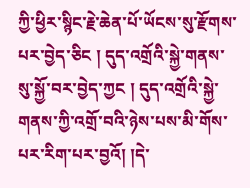ཀྱི་ཕྱིར་སྙིང་རྗེ་ཆེན་པོ་ཡོངས་སུ་རྫོགས་པར་བྱེད་ཅིང ། དུད་འགྲོའི་སྐྱེ་གནས་སུ་སྐྱོ་བར་བྱེད་ཀྱང ། དུད་འགྲོའི་སྐྱེ་གནས་ཀྱི་འགྲོ་བའི་ཉེས་པས་མི་གོས་པར་རིག་པར་བྱའོ། །དེ་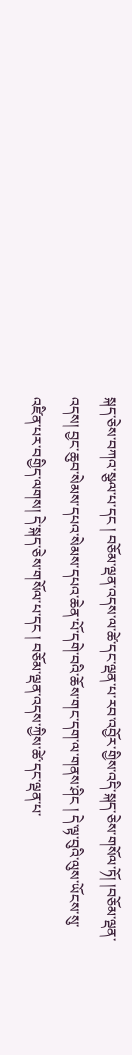སྐད་ཅེས་བཀའ་སྩལ་པ་དང ། བཅོམ་ལྡན་འདས་ལ་ཚེ་དང་ལྡན་པ་རབ་འབྱོར་གྱིས་འདི་སྐད་ཅེས་གསོལ་ཏོ། །བཅོམ་ལྡན་འདས། བྱང་ཆུབ་སེམས་དཔའ་སེམས་དཔའ་ཆེན་པོ་དགེ་བའི་ཆོས་གང་དག་ལ་གནས་ཤིང ། དེ་ལྟ་བུའི་ལུས་ཡོངས་སུ་འཛིན་པར་བགྱིད་ལགས། དེ་སྐད་ཅེས་གསོལ་པ་དང ། བཅོམ་ལྡན་འདས་ཀྱིས་ཚེ་དང་ལྡན་པ་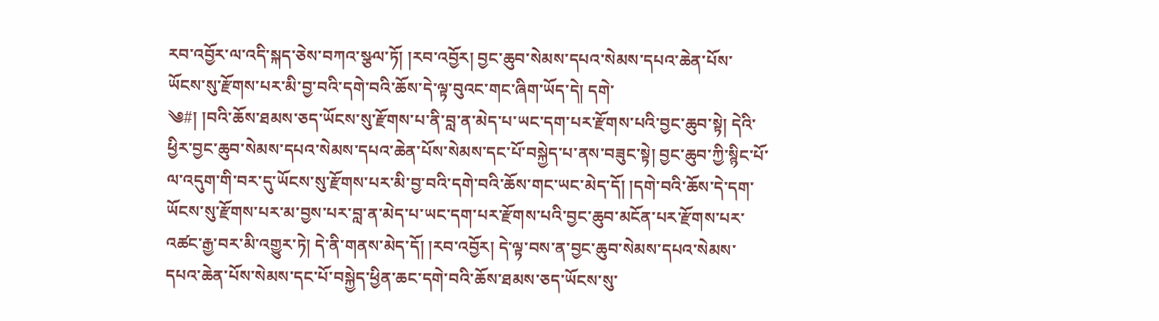རབ་འབྱོར་ལ་འདི་སྐད་ཅེས་བཀའ་སྩལ་ཏོ། །རབ་འབྱོར། བྱང་ཆུབ་སེམས་དཔའ་སེམས་དཔའ་ཆེན་པོས་ཡོངས་སུ་རྫོགས་པར་མི་བྱ་བའི་དགེ་བའི་ཆོས་དེ་ལྟ་བུའང་གང་ཞིག་ཡོད་དེ། དགེ་
༄#། །བའི་ཆོས་ཐམས་ཅད་ཡོངས་སུ་རྫོགས་པ་ནི་བླ་ན་མེད་པ་ཡང་དག་པར་རྫོགས་པའི་བྱང་ཆུབ་སྟེ། དེའི་ཕྱིར་བྱང་ཆུབ་སེམས་དཔའ་སེམས་དཔའ་ཆེན་པོས་སེམས་དང་པོ་བསྐྱེད་པ་ནས་བཟུང་སྟེ། བྱང་ཆུབ་ཀྱི་སྙིང་པོ་ལ་འདུག་གི་བར་དུ་ཡོངས་སུ་རྫོགས་པར་མི་བྱ་བའི་དགེ་བའི་ཆོས་གང་ཡང་མེད་དོ། །དགེ་བའི་ཆོས་དེ་དག་ཡོངས་སུ་རྫོགས་པར་མ་བྱས་པར་བླ་ན་མེད་པ་ཡང་དག་པར་རྫོགས་པའི་བྱང་ཆུབ་མངོན་པར་རྫོགས་པར་འཚང་རྒྱ་བར་མི་འགྱུར་ཏེ། དེ་ནི་གནས་མེད་དོ། །རབ་འབྱོར། དེ་ལྟ་བས་ན་བྱང་ཆུབ་སེམས་དཔའ་སེམས་དཔའ་ཆེན་པོས་སེམས་དང་པོ་བསྐྱེད་ཕྱིན་ཆང་དགེ་བའི་ཆོས་ཐམས་ཅད་ཡོངས་སུ་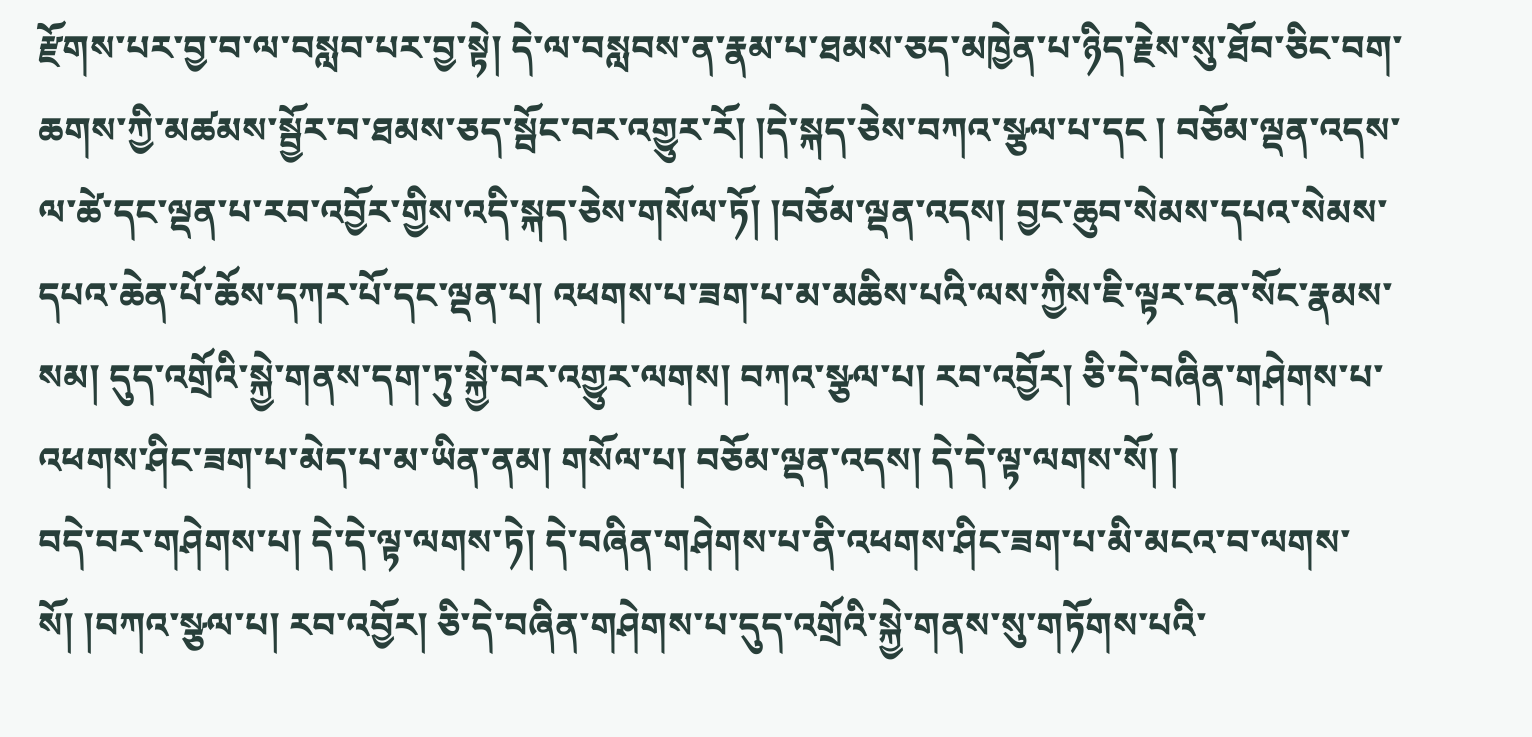རྫོགས་པར་བྱ་བ་ལ་བསླབ་པར་བྱ་སྟེ། དེ་ལ་བསླབས་ན་རྣམ་པ་ཐམས་ཅད་མཁྱེན་པ་ཉིད་རྗེས་སུ་ཐོབ་ཅིང་བག་ཆགས་ཀྱི་མཚམས་སྦྱོར་བ་ཐམས་ཅད་སྦོང་བར་འགྱུར་རོ། །དེ་སྐད་ཅེས་བཀའ་སྩལ་པ་དང ། བཅོམ་ལྡན་འདས་ལ་ཚེ་དང་ལྡན་པ་རབ་འབྱོར་གྱིས་འདི་སྐད་ཅེས་གསོལ་ཏོ། །བཅོམ་ལྡན་འདས། བྱང་ཆུབ་སེམས་དཔའ་སེམས་དཔའ་ཆེན་པོ་ཆོས་དཀར་པོ་དང་ལྡན་པ། འཕགས་པ་ཟག་པ་མ་མཆིས་པའི་ལས་ཀྱིས་ཇི་ལྟར་ངན་སོང་རྣམས་སམ། དུད་འགྲོའི་སྐྱེ་གནས་དག་ཏུ་སྐྱེ་བར་འགྱུར་ལགས། བཀའ་སྩལ་པ། རབ་འབྱོར། ཅི་དེ་བཞིན་གཤེགས་པ་འཕགས་ཤིང་ཟག་པ་མེད་པ་མ་ཡིན་ནམ། གསོལ་པ། བཅོམ་ལྡན་འདས། དེ་དེ་ལྟ་ལགས་སོ། །
བདེ་བར་གཤེགས་པ། དེ་དེ་ལྟ་ལགས་ཏེ། དེ་བཞིན་གཤེགས་པ་ནི་འཕགས་ཤིང་ཟག་པ་མི་མངའ་བ་ལགས་སོ། །བཀའ་སྩལ་པ། རབ་འབྱོར། ཅི་དེ་བཞིན་གཤེགས་པ་དུད་འགྲོའི་སྐྱེ་གནས་སུ་གཏོགས་པའི་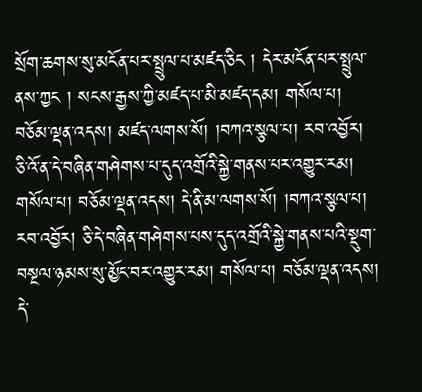སྲོག་ཆགས་སུ་མངོན་པར་སྤྲུལ་པ་མཛད་ཅིང ། དེར་མངོན་པར་སྤྲུལ་ནས་ཀྱང ། སངས་རྒྱས་ཀྱི་མཛད་པ་མི་མཛད་དམ། གསོལ་པ། བཅོམ་ལྡན་འདས། མཛད་ལགས་སོ། །བཀའ་སྩལ་པ། རབ་འབྱོར། ཅི་འོ་ན་དེ་བཞིན་གཤེགས་པ་དུད་འགྲོའི་སྐྱེ་གནས་པར་འགྱུར་རམ། གསོལ་པ། བཅོམ་ལྡན་འདས། དེ་ནི་མ་ལགས་སོ། །བཀའ་སྩལ་པ། རབ་འབྱོར། ཅི་དེ་བཞིན་གཤེགས་པས་དུད་འགྲོའི་སྐྱེ་གནས་པའི་སྡུག་བསྔལ་ཉམས་སུ་མྱོང་བར་འགྱུར་རམ། གསོལ་པ། བཅོམ་ལྡན་འདས། དེ་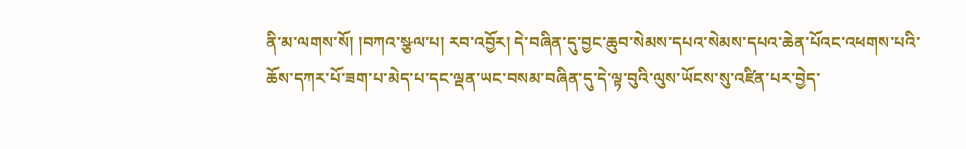ནི་མ་ལགས་སོ། །བཀའ་སྩལ་པ། རབ་འབྱོར། དེ་བཞིན་དུ་བྱང་ཆུབ་སེམས་དཔའ་སེམས་དཔའ་ཆེན་པོའང་འཕགས་པའི་ཆོས་དཀར་པོ་ཟག་པ་མེད་པ་དང་ལྡན་ཡང་བསམ་བཞིན་དུ་དེ་ལྟ་བུའི་ལུས་ཡོངས་སུ་འཛིན་པར་བྱེད་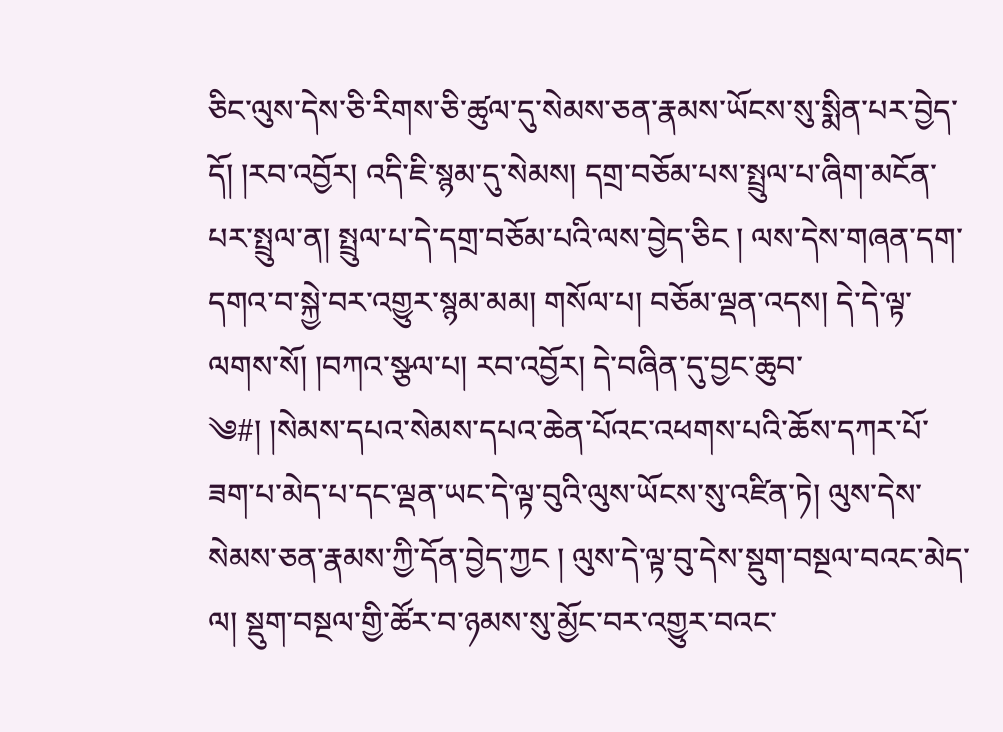ཅིང་ལུས་དེས་ཅི་རིགས་ཅི་ཚུལ་དུ་སེམས་ཅན་རྣམས་ཡོངས་སུ་སྨིན་པར་བྱེད་དོ། །རབ་འབྱོར། འདི་ཇི་སྙམ་དུ་སེམས། དགྲ་བཅོམ་པས་སྤྲུལ་པ་ཞིག་མངོན་པར་སྤྲུལ་ན། སྤྲུལ་པ་དེ་དགྲ་བཅོམ་པའི་ལས་བྱེད་ཅིང ། ལས་དེས་གཞན་དག་དགའ་བ་སྐྱེ་བར་འགྱུར་སྙམ་མམ། གསོལ་པ། བཅོམ་ལྡན་འདས། དེ་དེ་ལྟ་ལགས་སོ། །བཀའ་སྩལ་པ། རབ་འབྱོར། དེ་བཞིན་དུ་བྱང་ཆུབ་
༄#། །སེམས་དཔའ་སེམས་དཔའ་ཆེན་པོའང་འཕགས་པའི་ཆོས་དཀར་པོ་ཟག་པ་མེད་པ་དང་ལྡན་ཡང་དེ་ལྟ་བུའི་ལུས་ཡོངས་སུ་འཛིན་ཏེ། ལུས་དེས་སེམས་ཅན་རྣམས་ཀྱི་དོན་བྱེད་ཀྱང ། ལུས་དེ་ལྟ་བུ་དེས་སྡུག་བསྔལ་བའང་མེད་ལ། སྡུག་བསྔལ་གྱི་ཚོར་བ་ཉམས་སུ་མྱོང་བར་འགྱུར་བའང་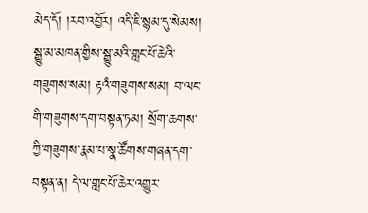མེད་དོ། །རབ་འབྱོར། འདི་ཇི་སྙམ་དུ་སེམས། སྒྱུ་མ་མཁན་གྱིས་སྒྱུ་མའི་གླང་པོ་ཆེའི་གཟུགས་སམ། རྟའཾ་གཟུགས་སམ། བ་ལང་གི་གཟུགས་དག་བསྟན་ཏམ། སྲོག་ཆགས་ཀྱི་གཟུགས་རྣམ་པ་སྣ་ཚོགས་གཞན་དག་བསྟན་ན། དེ་ལ་གླང་པོ་ཆེར་འགྱུར་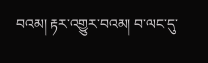བའམ། རྟར་འགྱུར་བའམ། བ་ལང་དུ་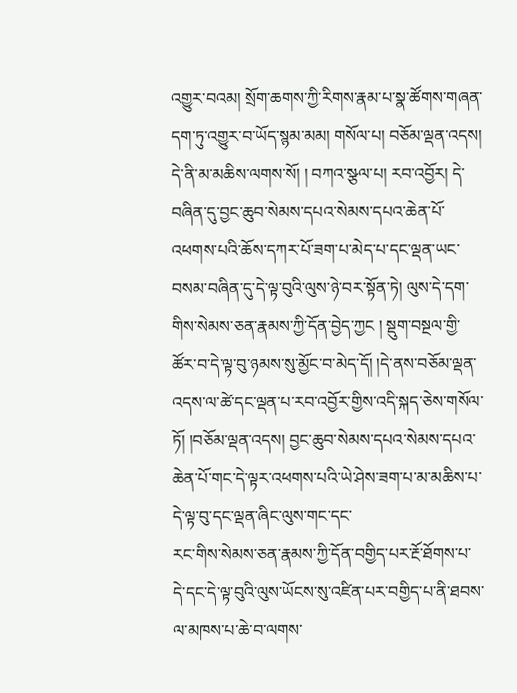འགྱུར་བའམ། སྲོག་ཆགས་ཀྱི་རིགས་རྣམ་པ་སྣ་ཚོགས་གཞན་དག་ཏུ་འགྱུར་བ་ཡོད་སྙམ་མམ། གསོལ་པ། བཅོམ་ལྡན་འདས། དེ་ནི་མ་མཆིས་ལགས་སོ། ། བཀའ་སྩལ་པ། རབ་འབྱོར། དེ་བཞིན་དུ་བྱང་ཆུབ་སེམས་དཔའ་སེམས་དཔའ་ཆེན་པོ་འཕགས་པའི་ཆོས་དཀར་པོ་ཟག་པ་མེད་པ་དང་ལྡན་ཡང་བསམ་བཞིན་དུ་དེ་ལྟ་བུའི་ལུས་ཉེ་བར་སྟོན་ཏེ། ལུས་དེ་དག་གིས་སེམས་ཅན་རྣམས་ཀྱི་དོན་བྱེད་ཀྱང ། སྡུག་བསྔལ་གྱི་ཚོར་བ་དེ་ལྟ་བུ་ཉམས་སུ་མྱོང་བ་མེད་དོ། །དེ་ནས་བཅོམ་ལྡན་འདས་ལ་ཚེ་དང་ལྡན་པ་རབ་འབྱོར་གྱིས་འདི་སྐད་ཅེས་གསོལ་ཏོ། །བཅོམ་ལྡན་འདས། བྱང་ཆུབ་སེམས་དཔའ་སེམས་དཔའ་ཆེན་པོ་གང་དེ་ལྟར་འཕགས་པའི་ཡེ་ཤེས་ཟག་པ་མ་མཆིས་པ་དེ་ལྟ་བུ་དང་ལྡན་ཞིང་ལུས་གང་དང་
རང་གིས་སེམས་ཅན་རྣམས་ཀྱི་དོན་བགྱིད་པར་རྔོ་ཐོགས་པ་དེ་དང་དེ་ལྟ་བུའི་ལུས་ཡོངས་སུ་འཛིན་པར་བགྱིད་པ་ནི་ཐབས་ལ་མཁས་པ་ཆེ་བ་ལགས་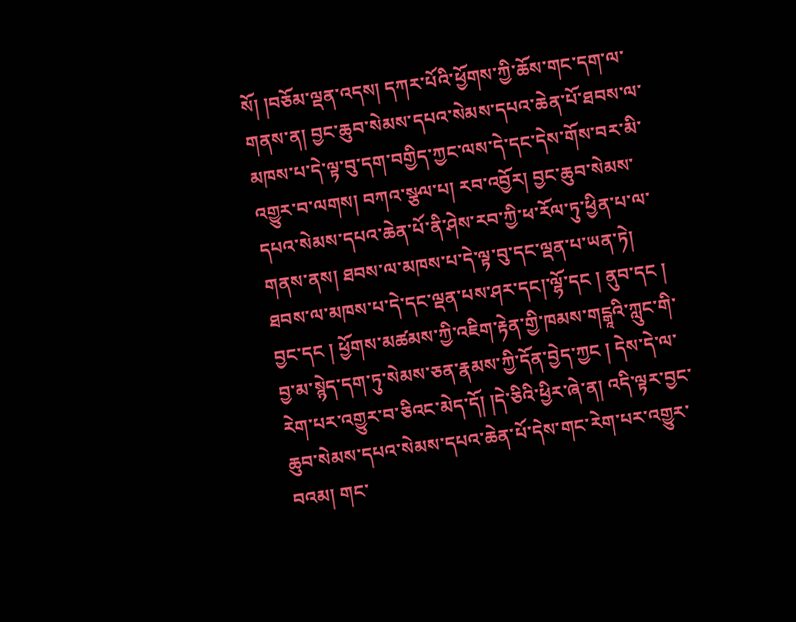སོ། །བཅོམ་ལྡན་འདས། དཀར་པོའི་ཕྱོགས་ཀྱི་ཆོས་གང་དག་ལ་གནས་ན། བྱང་ཆུབ་སེམས་དཔའ་སེམས་དཔའ་ཆེན་པོ་ཐབས་ལ་མཁས་པ་དེ་ལྟ་བུ་དག་བགྱིད་ཀྱང་ལས་དེ་དང་དེས་གོས་བར་མི་འགྱུར་བ་ལགས། བཀའ་སྩལ་པ། རབ་འབྱོར། བྱང་ཆུབ་སེམས་དཔའ་སེམས་དཔའ་ཆེན་པོ་ནི་ཤེས་རབ་ཀྱི་ཕ་རོལ་ཏུ་ཕྱིན་པ་ལ་གནས་ནས། ཐབས་ལ་མཁས་པ་དེ་ལྟ་བུ་དང་ལྡན་པ་ཡན་ཏེ། ཐབས་ལ་མཁས་པ་དེ་དང་ལྡན་པས་ཤར་དང།་ལྷོ་དང ། ནུབ་དང ། བྱང་དང ། ཕྱོགས་མཚམས་ཀྱི་འཇིག་རྟེན་གྱི་ཁམས་གངྒཱའི་ཀླུང་གི་བྱ་མ་སྙེད་དག་ཏུ་སེམས་ཅན་རྣམས་ཀྱི་དོན་བྱེད་ཀྱང ། དེས་དེ་ལ་རེག་པར་འགྱུར་བ་ཅིའང་མེད་དོ། །དེ་ཅིའི་ཕྱིར་ཞེ་ན། འདི་ལྟར་བྱང་ཆུབ་སེམས་དཔའ་སེམས་དཔའ་ཆེན་པོ་དེས་གང་རེག་པར་འགྱུར་བའམ། གང་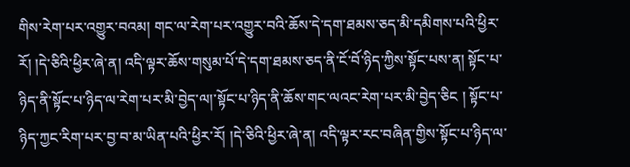གིས་རེག་པར་འགྱུར་བའམ། གང་ལ་རེག་པར་འགྱུར་བའི་ཆོས་དེ་དག་ཐམས་ཅད་མི་དམིགས་པའི་ཕྱིར་རོ། །དེ་ཅིའི་ཕྱིར་ཞེ་ན། འདི་ལྟར་ཆོས་གསུམ་པོ་དེ་དག་ཐམས་ཅད་ནི་ངོ་བོ་ཉིད་ཀྱིས་སྟོང་པས་ན། སྟོང་པ་ཉིད་ནི་སྟོང་པ་ཉིད་ལ་རེག་པར་མི་བྱེད་ལ།་སྟོང་པ་ཉིད་ནི་ཆོས་གང་ལའང་རེག་པར་མི་བྱེད་ཅིང ། སྟོང་པ་ཉིད་ཀྱང་རིག་པར་བྱ་བ་མ་ཡིན་པའི་ཕྱིར་རོ། །དེ་ཅིའི་ཕྱིར་ཞེ་ན། འདི་ལྟར་རང་བཞིན་གྱིས་སྟོང་པ་ཉིད་ལ་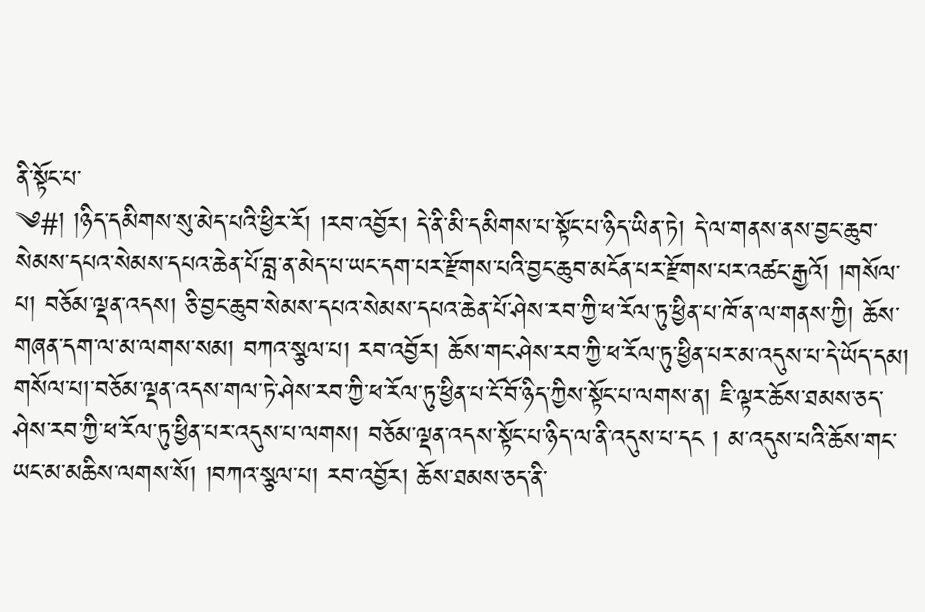ནི་སྟོང་པ་
༄#། །ཉིད་དམིགས་སུ་མེད་པའི་ཕྱིར་རོ། །རབ་འབྱོར། དེ་ནི་མི་དམིགས་པ་སྟོང་པ་ཉིད་ཡིན་ཏེ། དེ་ལ་གནས་ནས་བྱང་ཆུབ་སེམས་དཔའ་སེམས་དཔའ་ཆེན་པོ་བླ་ན་མེད་པ་ཡང་དག་པར་རྫོགས་པའི་བྱང་ཆུབ་མངོན་པར་རྫོགས་པར་འཚང་རྒྱའོ། །གསོལ་པ། བཅོམ་ལྡན་འདས། ཅི་བྱང་ཆུབ་སེམས་དཔའ་སེམས་དཔའ་ཆེན་པོ་ཤེས་རབ་ཀྱི་ཕ་རོལ་ཏུ་ཕྱིན་པ་ཁོ་ན་ལ་གནས་ཀྱི། ཆོས་གཞན་དག་ལ་མ་ལགས་སམ། བཀའ་སྩལ་པ། རབ་འབྱོར། ཆོས་གང་ཤེས་རབ་ཀྱི་ཕ་རོལ་ཏུ་ཕྱིན་པར་མ་འདུས་པ་དེ་ཡོད་དམ། གསོལ་པ།་བཅོམ་ལྡན་འདས་གལ་ཏེ་ཤེས་རབ་ཀྱི་ཕ་རོལ་ཏུ་ཕྱིན་པ་ངོ་བོ་ཉིད་ཀྱིས་སྟོང་པ་ལགས་ན། ཇི་ལྟར་ཆོས་ཐམས་ཅད་ཤེས་རབ་ཀྱི་ཕ་རོལ་ཏུ་ཕྱིན་པར་འདུས་པ་ལགས། བཅོམ་ལྡན་འདས་སྟོང་པ་ཉིད་ལ་ནི་འདུས་པ་དང ། མ་འདུས་པའི་ཆོས་གང་ཡང་མ་མཆིས་ལགས་སོ། །བཀའ་སྩལ་པ། རབ་འབྱོར། ཆོས་ཐམས་ཅད་ནི་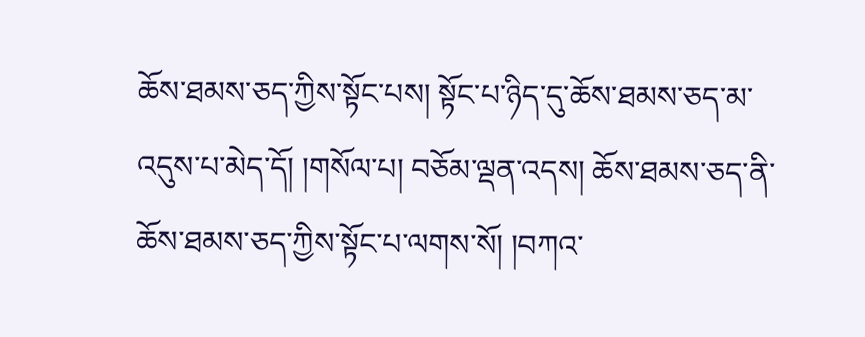ཆོས་ཐམས་ཅད་ཀྱིས་སྟོང་པས། སྟོང་པ་ཉིད་དུ་ཆོས་ཐམས་ཅད་མ་འདུས་པ་མེད་དོ། །གསོལ་པ། བཅོམ་ལྡན་འདས། ཆོས་ཐམས་ཅད་ནི་ཆོས་ཐམས་ཅད་ཀྱིས་སྟོང་པ་ལགས་སོ། །བཀའ་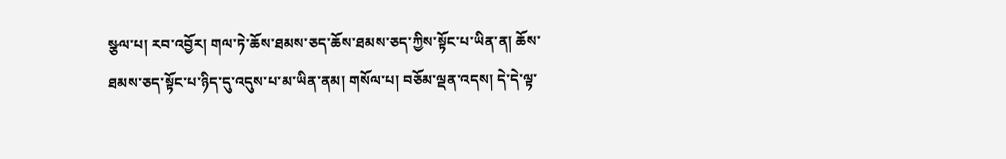སྩལ་པ། རབ་འབྱོར། གལ་ཏེ་ཆོས་ཐམས་ཅད་ཆོས་ཐམས་ཅད་ཀྱིས་སྟོང་པ་ཡིན་ན། ཆོས་ཐམས་ཅད་སྟོང་པ་ཉིད་དུ་འདུས་པ་མ་ཡིན་ནམ། གསོལ་པ། བཅོམ་ལྡན་འདས། དེ་དེ་ལྟ་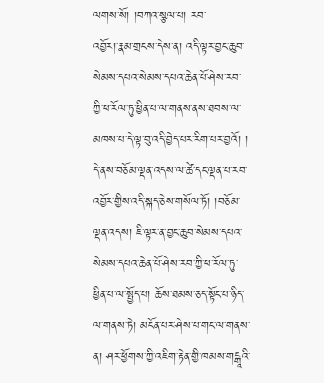ལགས་སོ། །བཀའ་སྩལ་པ། རབ་
འབྱོར།་རྣམ་གྲངས་དེས་ན། འདི་ལྟར་བྱང་ཆུབ་སེམས་དཔའ་སེམས་དཔའ་ཆེན་པོ་ཤེས་རབ་ཀྱི་ཕ་རོལ་ཏུ་ཕྱིན་པ་ལ་གནས་ནས་ཐབས་ལ་མཁས་པ་དེ་ལྟ་བུ་འདི་བྱེད་པར་རིག་པར་བྱའོ། ། དེ་ནས་བཅོམ་ལྡན་འདས་ལ་ཚེ་དང་ལྡན་པ་རབ་འབྱོར་གྱིས་འདི་སྐད་ཅེས་གསོལ་ཏོ། །བཅོམ་ལྡན་འདས། ཇི་ལྟར་ན་བྱང་ཆུབ་སེམས་དཔའ་སེམས་དཔའ་ཆེན་པོ་ཤེས་རབ་ཀྱི་ཕ་རོལ་ཏུ་ཕྱིན་པ་ལ་སྤྱོད་པ། ཆོས་ཐམས་ཅད་སྟོང་པ་ཉིད་ལ་གནས་ཏེ། མངོན་པར་ཤེས་པ་གང་ལ་གནས་ན། ཤར་ཕྱོགས་ཀྱི་འཇིག་རྟེན་གྱི་ཁམས་གངྒཱའི་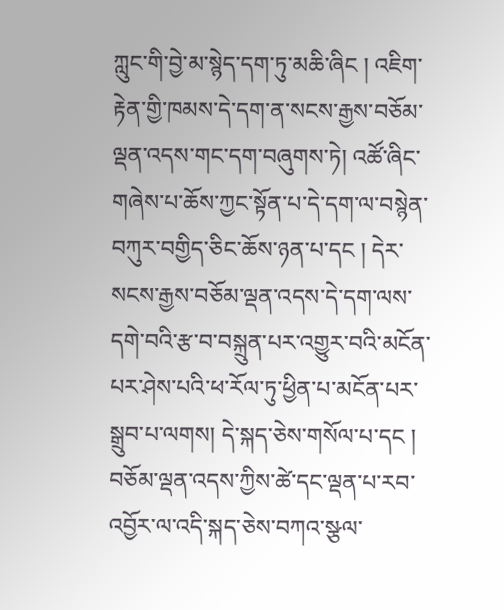ཀླུང་གི་བྱེ་མ་སྙེད་དག་ཏུ་མཆི་ཞིང ། འཇིག་རྟེན་གྱི་ཁམས་དེ་དག་ན་སངས་རྒྱས་བཅོམ་ལྡན་འདས་གང་དག་བཞུགས་ཏེ། འཚོ་ཞིང་གཞེས་པ་ཆོས་ཀྱང་སྟོན་པ་དེ་དག་ལ་བསྙེན་བཀུར་བགྱིད་ཅིང་ཆོས་ཉན་པ་དང ། དེར་སངས་རྒྱས་བཅོམ་ལྡན་འདས་དེ་དག་ལས་དགེ་བའི་རྩ་བ་བསྐྲུན་པར་འགྱུར་བའི་མངོན་པར་ཤེས་པའི་ཕ་རོལ་ཏུ་ཕྱིན་པ་མངོན་པར་སྒྲུབ་པ་ལགས། དེ་སྐད་ཅེས་གསོལ་པ་དང ། བཅོམ་ལྡན་འདས་ཀྱིས་ཚེ་དང་ལྡན་པ་རབ་འབྱོར་ལ་འདི་སྐད་ཅེས་བཀའ་སྩལ་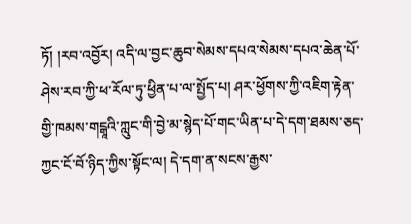ཏོ། །རབ་འབྱོར། འདི་ལ་བྱང་ཆུབ་སེམས་དཔའ་སེམས་དཔའ་ཆེན་པོ་ཤེས་རབ་ཀྱི་ཕ་རོལ་ཏུ་ཕྱིན་པ་ལ་སྤྱོད་པ། ཤར་ཕྱོགས་ཀྱི་འཇིག་རྟེན་གྱི་ཁམས་གངྒཱའི་ཀླུང་གི་བྱེ་མ་སྙེད་པོ་གང་ཡིན་པ་དེ་དག་ཐམས་ཅད་ཀྱང་ངོ་བོ་ཉིད་ཀྱིས་སྟོང་ལ། དེ་དག་ན་སངས་རྒྱས་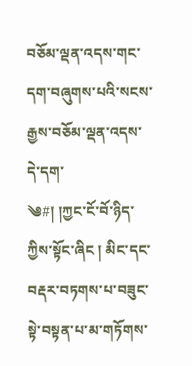བཅོམ་ལྡན་འདས་གང་དག་བཞུགས་པའི་སངས་རྒྱས་བཅོམ་ལྡན་འདས་དེ་དག་
༄#། །ཀྱང་ངོ་བོ་ཉིད་ཀྱིས་སྟོང་ཞིང ། མིང་དང་བརྡར་བཏགས་པ་བཟུང་སྟེ་བསྟན་པ་མ་གཏོགས་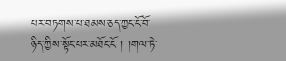པར་བཏགས་པ་ཐམས་ཅད་ཀྱང་ངོ་བོ་ཉིད་ཀྱིས་སྟོང་པར་མཐོང་ངོ ། །གལ་ཏེ་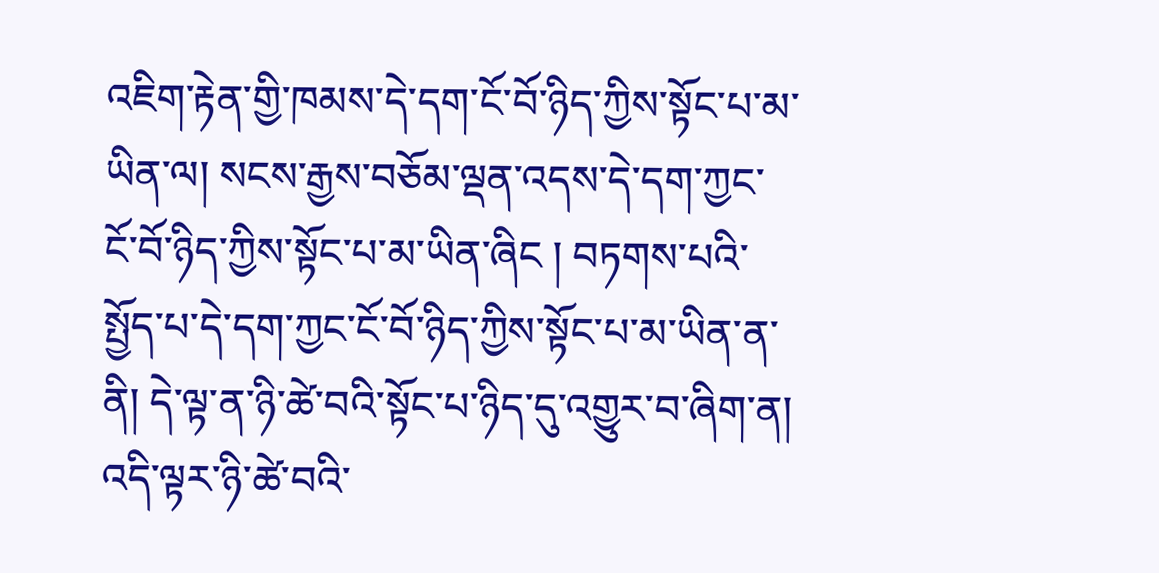འཇིག་རྟེན་གྱི་ཁམས་དེ་དག་ངོ་བོ་ཉིད་ཀྱིས་སྟོང་པ་མ་ཡིན་ལ། སངས་རྒྱས་བཅོམ་ལྡན་འདས་དེ་དག་ཀྱང་ངོ་བོ་ཉིད་ཀྱིས་སྟོང་པ་མ་ཡིན་ཞིང ། བཏགས་པའི་སྤྱོད་པ་དེ་དག་ཀྱང་ངོ་བོ་ཉིད་ཀྱིས་སྟོང་པ་མ་ཡིན་ན་ནི། དེ་ལྟ་ན་ཉི་ཚེ་བའི་སྟོང་པ་ཉིད་དུ་འགྱུར་བ་ཞིག་ན། འདི་ལྟར་ཉི་ཚེ་བའི་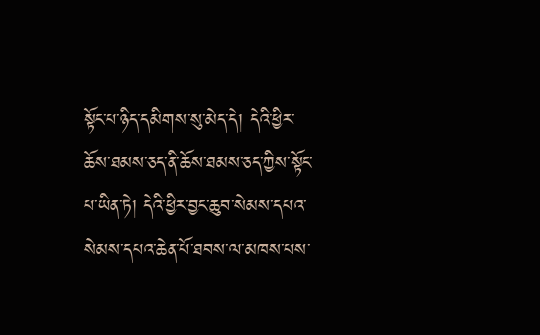སྟོང་པ་ཉིད་དམིགས་སུ་མེད་དེ། དེའི་ཕྱིར་ཆོས་ཐམས་ཅད་ནི་ཆོས་ཐམས་ཅད་ཀྱིས་སྟོང་པ་ཡིན་ཏེ། དེའི་ཕྱིར་བྱང་ཆུབ་སེམས་དཔའ་སེམས་དཔའ་ཆེན་པོ་ཐབས་ལ་མཁས་པས་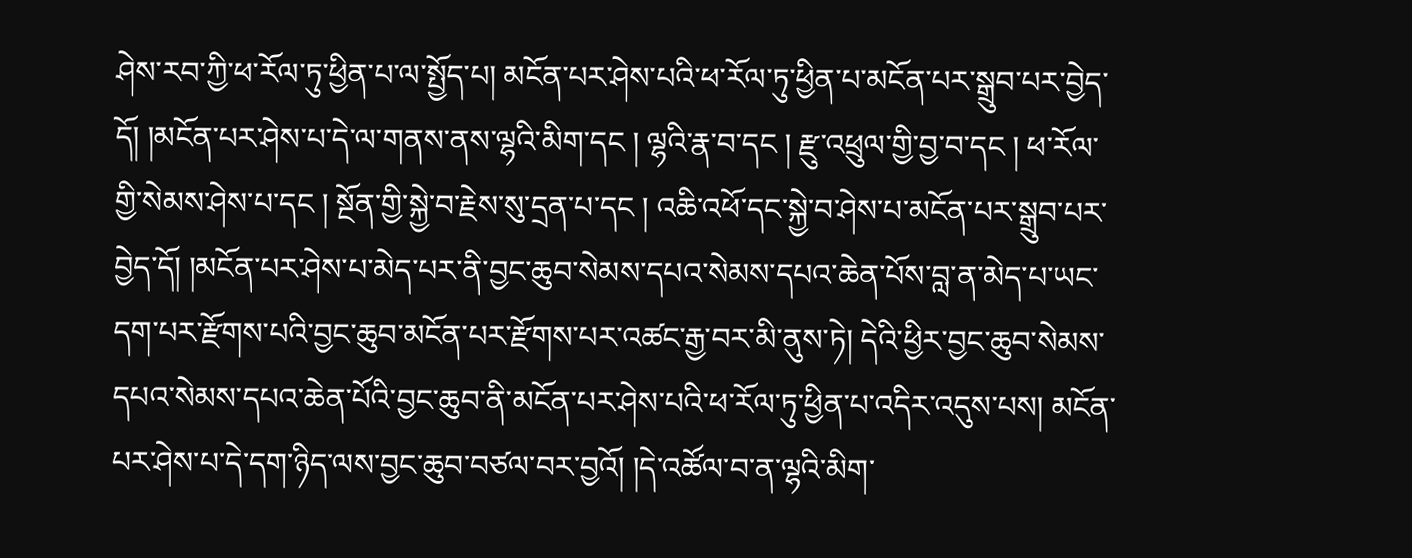ཤེས་རབ་ཀྱི་ཕ་རོལ་ཏུ་ཕྱིན་པ་ལ་སྤྱོད་པ། མངོན་པར་ཤེས་པའི་ཕ་རོལ་ཏུ་ཕྱིན་པ་མངོན་པར་སྒྲུབ་པར་བྱེད་དོ། །མངོན་པར་ཤེས་པ་དེ་ལ་གནས་ནས་ལྷའི་མིག་དང ། ལྷའི་རྣ་བ་དང ། རྫུ་འཕྲུལ་གྱི་བྱ་བ་དང ། ཕ་རོལ་གྱི་སེམས་ཤེས་པ་དང ། སྔོན་གྱི་སྐྱེ་བ་རྗེས་སུ་དྲན་པ་དང ། འཆི་འཕོ་དང་སྐྱེ་བ་ཤེས་པ་མངོན་པར་སྒྲུབ་པར་བྱེད་དོ། །མངོན་པར་ཤེས་པ་མེད་པར་ནི་བྱང་ཆུབ་སེམས་དཔའ་སེམས་དཔའ་ཆེན་པོས་བླ་ན་མེད་པ་ཡང་དག་པར་རྫོགས་པའི་བྱང་ཆུབ་མངོན་པར་རྫོགས་པར་འཚང་རྒྱ་བར་མི་ནུས་ཏེ། དེའི་ཕྱིར་བྱང་ཆུབ་སེམས་དཔའ་སེམས་དཔའ་ཆེན་པོའི་བྱང་ཆུབ་ནི་མངོན་པར་ཤེས་པའི་ཕ་རོལ་ཏུ་ཕྱིན་པ་འདིར་འདུས་པས། མངོན་
པར་ཤེས་པ་དེ་དག་ཉིད་ལས་བྱང་ཆུབ་བཙལ་བར་བྱའོ། །དེ་འཚོལ་བ་ན་ལྷའི་མིག་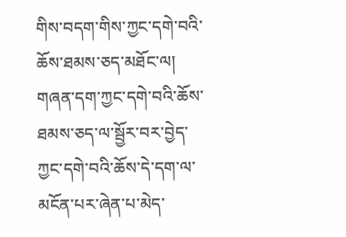གིས་བདག་གིས་ཀྱང་དགེ་བའི་ཆོས་ཐམས་ཅད་མཐོང་ལ། གཞན་དག་ཀྱང་དགེ་བའི་ཆོས་ཐམས་ཅད་ལ་སྦྱོར་བར་བྱེད་ཀྱང་དགེ་བའི་ཆོས་དེ་དག་ལ་མངོན་པར་ཞེན་པ་མེད་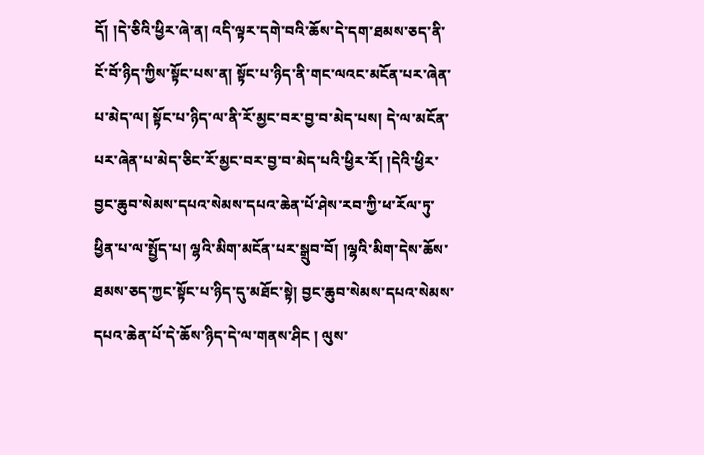དོ། །དེ་ཅིའི་ཕྱིར་ཞེ་ན། འདི་ལྟར་དགེ་བའི་ཆོས་དེ་དག་ཐམས་ཅད་ནི་ངོ་བོ་ཉིད་ཀྱིས་སྟོང་པས་ན། སྟོང་པ་ཉིད་ནི་གང་ལའང་མངོན་པར་ཞེན་པ་མེད་ལ། སྟོང་པ་ཉིད་ལ་ནི་རོ་མྱང་བར་བྱ་བ་མེད་པས། དེ་ལ་མངོན་པར་ཞེན་པ་མེད་ཅིང་རོ་མྱང་བར་བྱ་བ་མེད་པའི་ཕྱིར་རོ། །དེའི་ཕྱིར་བྱང་ཆུབ་སེམས་དཔའ་སེམས་དཔའ་ཆེན་པོ་ཤེས་རབ་ཀྱི་ཕ་རོལ་ཏུ་ཕྱིན་པ་ལ་སྤྱོད་པ། ལྷའི་མིག་མངོན་པར་སྒྲུབ་བོ། །ལྷའི་མིག་དེས་ཆོས་ཐམས་ཅད་ཀྱང་སྟོང་པ་ཉིད་དུ་མཐོང་སྟེ། བྱང་ཆུབ་སེམས་དཔའ་སེམས་དཔའ་ཆེན་པོ་དེ་ཆོས་ཉིད་དེ་ལ་གནས་ཤིང ། ལུས་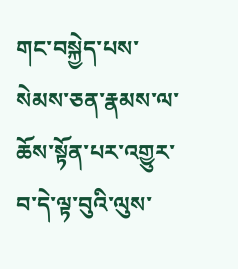གང་བསྐྱེད་པས་སེམས་ཅན་རྣམས་ལ་ཆོས་སྟོན་པར་འགྱུར་བ་དེ་ལྟ་བུའི་ལུས་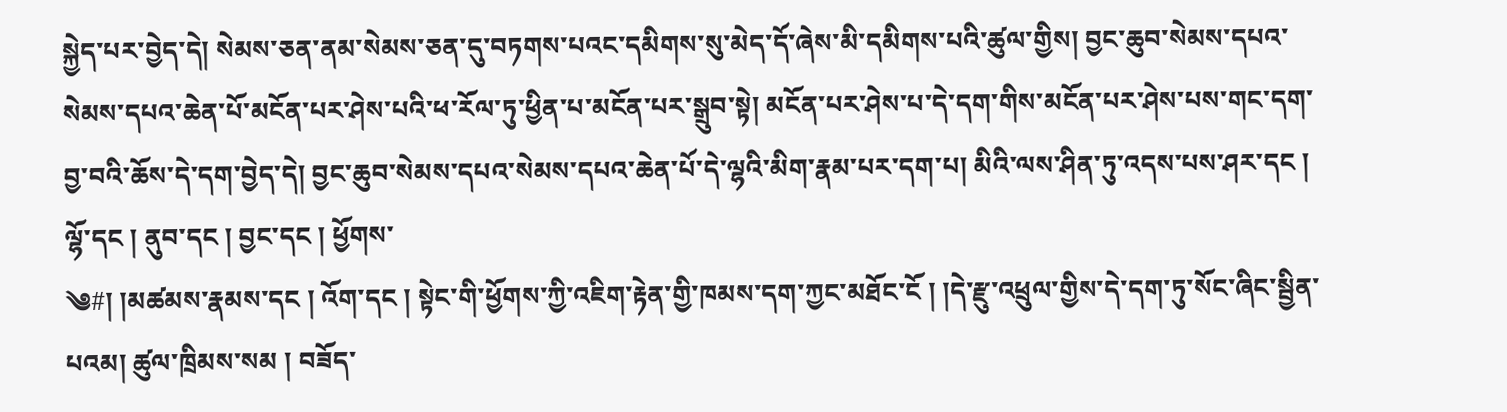སྐྱེད་པར་བྱེད་དེ། སེམས་ཅན་ནམ་སེམས་ཅན་དུ་བཏགས་པའང་དམིགས་སུ་མེད་དོ་ཞེས་མི་དམིགས་པའི་ཚུལ་གྱིས། བྱང་ཆུབ་སེམས་དཔའ་སེམས་དཔའ་ཆེན་པོ་མངོན་པར་ཤེས་པའི་ཕ་རོལ་ཏུ་ཕྱིན་པ་མངོན་པར་སྒྲུབ་སྟེ། མངོན་པར་ཤེས་པ་དེ་དག་གིས་མངོན་པར་ཤེས་པས་གང་དག་བྱ་བའི་ཆོས་དེ་དག་བྱེད་དེ། བྱང་ཆུབ་སེམས་དཔའ་སེམས་དཔའ་ཆེན་པོ་དེ་ལྷའི་མིག་རྣམ་པར་དག་པ། མིའི་ལས་ཤིན་ཏུ་འདས་པས་ཤར་དང ། ལྷོ་དང ། ནུབ་དང ། བྱང་དང ། ཕྱོགས་
༄#། །མཚམས་རྣམས་དང ། འོག་དང ། སྟེང་གི་ཕྱོགས་ཀྱི་འཇིག་རྟེན་གྱི་ཁམས་དག་ཀྱང་མཐོང་ངོ ། །དེ་རྫུ་འཕྲུལ་གྱིས་དེ་དག་ཏུ་སོང་ཞིང་སྦྱིན་པའམ། ཚུལ་ཁྲིམས་སམ ། བཟོད་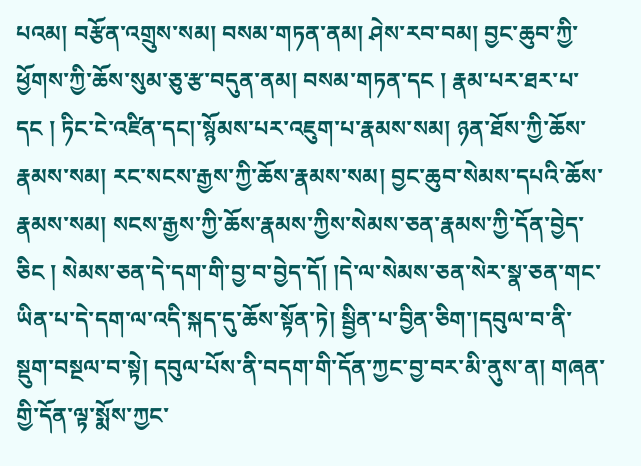པའམ། བརྩོན་འགྲུས་སམ། བསམ་གཏན་ནམ། ཤེས་རབ་བམ། བྱང་ཆུབ་ཀྱི་ཕྱོགས་ཀྱི་ཆོས་སུམ་ཅུ་རྩ་བདུན་ནམ། བསམ་གཏན་དང ། རྣམ་པར་ཐར་པ་དང ། ཏིང་ངེ་འཛིན་དང།་སྙོམས་པར་འཇུག་པ་རྣམས་སམ། ཉན་ཐོས་ཀྱི་ཆོས་རྣམས་སམ། རང་སངས་རྒྱས་ཀྱི་ཆོས་རྣམས་སམ། བྱང་ཆུབ་སེམས་དཔའི་ཆོས་རྣམས་སམ། སངས་རྒྱས་ཀྱི་ཆོས་རྣམས་ཀྱིས་སེམས་ཅན་རྣམས་ཀྱི་དོན་བྱེད་ཅིང ། སེམས་ཅན་དེ་དག་གི་བྱ་བ་བྱེད་དོ། །དེ་ལ་སེམས་ཅན་སེར་སྣ་ཅན་གང་ཡིན་པ་དེ་དག་ལ་འདི་སྐད་དུ་ཆོས་སྟོན་ཏེ། སྦྱིན་པ་བྱིན་ཅིག་།དབུལ་བ་ནི་སྡུག་བསྔལ་བ་སྟེ། དབུལ་པོས་ནི་བདག་གི་དོན་ཀྱང་བྱ་བར་མི་ནུས་ན། གཞན་གྱི་དོན་ལྟ་སྨོས་ཀྱང་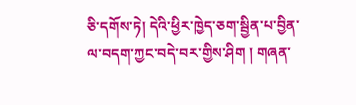ཅི་དགོས་ཏེ། དེའི་ཕྱིར་ཁྱེད་ཅག་སྦྱིན་པ་བྱིན་ལ་བདག་ཀྱང་བདེ་བར་གྱིས་ཤིག ། གཞན་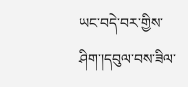ཡང་བདེ་བར་གྱིས་ཤིག་།དབུལ་བས་ཟིལ་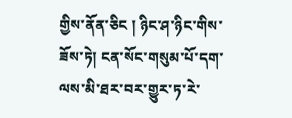གྱིས་ནོན་ཅིང ། ཉིང་ཤ་ཉིང་གིས་ཟོས་ཏེ། ངན་སོང་གསུམ་པོ་དག་ལས་མི་ཐར་བར་གྱུར་ཏ་རེ་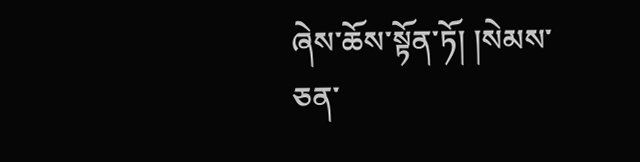ཞེས་ཆོས་སྟོན་ཏོ། །སེམས་ཅན་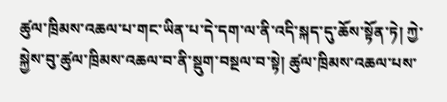ཚུལ་ཁྲིམས་འཆལ་པ་གང་ཡིན་པ་དེ་དག་ལ་ནི་འདི་སྐད་དུ་ཆོས་སྟོན་ཏེ། ཀྱེ་སྐྱེས་བུ་ཚུལ་ཁྲིམས་འཆལ་བ་ནི་སྡུག་བསྔལ་བ་སྟེ། ཚུལ་ཁྲིམས་འཆལ་པས་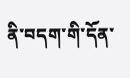ནི་བདག་གི་དོན་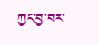ཀྱང་བྱ་བར་